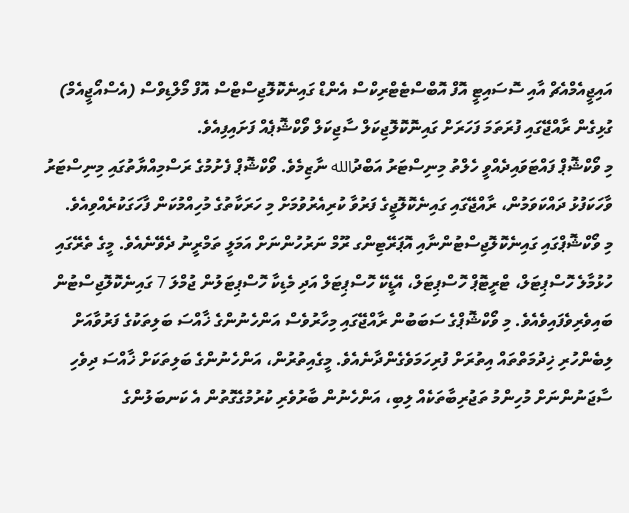އައިޖީއެމްއެޗް އާއި ސޮސައިޓީ އޮފް އޮބްސްޓެޓްރިކްސް އެންޑް ގައިނެކޮލޮޖިސްޓްސް އޮފް މޯލްޑިވްސް (އެސްއޯޖީއެމް) ގުޅިގެން ރާއްޖޭގައި ފުރަތަމަ ފަހަރަށް ގައިނޮކޮލޮޖިކަލް ސާޖިކަލް ވޯކްޝޮޕެއް ފަށައިފިއެވެ.
މި ވޯކްޝޮޕް ފައްޓަވައިދެއްވީ ހެލްތު މިނިސްޓަރު އަބްދުالله ނާޒިމެވެ. ވޯކްޝޮޕް ފެށުމުގެ ރަސްމިއްޔާތުގައި މިނިސްޓަރު ވާހަކަފުޅު ދައްކަވަމުން، ރާއްޖޭގައި ގައިނެކޮލޮޖީގެ ފަރުވާ ކުރިއެރުވުމަށް މި ހަރަކާތުގެ މުހިއްމުކަން ފާހަގަކުރެއްވިއެވެ.
މި ވޯކްޝޮޕްގައި ގައިނެކޮލޮޖިސްޓުންނާއި އޮޕަރޭޓިންގ ރޫމް ނަރުހުންނަށް އަމަލީ ތަމްރީނު ދެވޭނެއެވެ. މީގެ ތެރޭގައި ހުޅުމާލެ ހޮސްޕިޓަލް، ޓްރީޓޮޕް ހޮސްޕިޓަލް، އޭޑީކޭ ހޮސްޕިޓަލް އަދި މެޑިކާ ހޮސްޕިޓަލުން ޖުމްލަ 7 ގައިނެކޮލޮޖިސްޓުން ބައިވެރިވެފައިވެއެވެ. މި ވޯކްޝޮޕްގެ ސަބަބުން ރާއްޖޭގައި މިހާރުވެސް އަންހެނުންގެ ޚާއްސަ ބަލިތަކުގެ ފަރުވާއަށް ލިބެންހުރި ޚިދުމަތްތައް އިތުރަށް ފުރިހަމަވެގެންދާނެއެވެ. މީގެއިތުރުން، އަންހެނުންގެ ބަލިތަކަށް ޚާއްސަ ދިވެހި ސާޖަނުންނަށް މުހިންމު ތަޖުރިބާތަކެއް ލިބި، އަންހެނުން ބާރުވެރި ކުރުމުގެގޮތުން އެ ކަނބަލުންގެ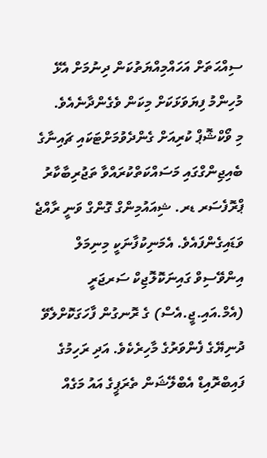ސިއްޙަތަށް އަހައްމިއްޔަތުކަން ދިނުމަށް އެޅޭ މުހިންމު ފިޔަވަޅަކަށް މިކަން ވެގެންދާނެއެވެ.
މި ވޯކްޝޮޕް ކުރިއަށް ގެންދެވުމަށްޓަކައި ޗައިނާގެ ބެއިޖިންގްގައި މަސައްކަތްކުރައްވާ ތަޖުރިބާކާރު ޕްރޮފެސަރ ޑރ. ޝިއައުމިންގް ގޮންގް ވަނީ ރާއްޖެ ވަޑައިގެންފައެވެ. އެމަނިކުފާނަކީ މިނިމަލް އިންވޭސިވް ގައިނަކޮލޮޖިކް ސަރޖަރީ (އެމް.އައި.ޖީ.އެސް) ގެ ރޮނގުން ފާހަގަކޮށްލެވޭ ދުނިޔޭގެ ފެންވަރުގެ މާހިރެކެވެ. އަދި ރަހިމުގެ ފައިބްރޮއިޑް އެބްލޭޝަން ތެރަޕީގެ އައު މަގެއް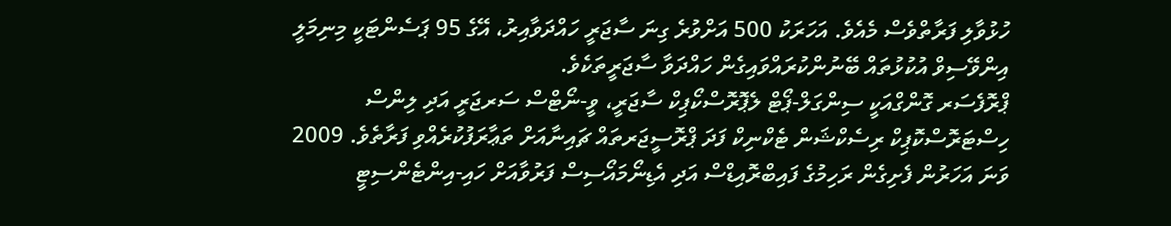ހުޅުވާލި ފަރާތްވެސް މެއެވެ. އަހަރަކު 500 އަށްވުރެ ގިނަ ސާޖަރީ ހައްދަވާއިރު، އޭގެ 95 ޕަސެންޓަކީ މިނިމަލީ އިންވޭސިވް އުކުޅުތައް ބޭނުންކުރައްވައިގެން ހައްދަވާ ސާޖަރީތަކެވެ.
ޕްރޮފެސަރ ގޮންގްއަކީ ސިންގަލް-ޕޯޓް ލެޕޮރޮސްކޯޕިކް ސާޖަރީ، ވީ-ނޯޓްސް ސަރޖަރީ އަދި ލިންސް ހިސްޓަރޮސްކޮޕިކް ރިސެކްޝަން ޓެކްނިކް ފަދަ ޕްރޮސީޖަރތައް ޗައިނާއަށް ތަޢާރަފުކުރެއްވި ފަރާތެވެ. 2009 ވަނަ އަހަރުން ފެށިގެން ރަހިމުގެ ފައިބްރޮއިޑްސް އަދި އެޑިނޯމައޯސިސް ފަރުވާއަށް ހައި-އިންޓެންސިޓީ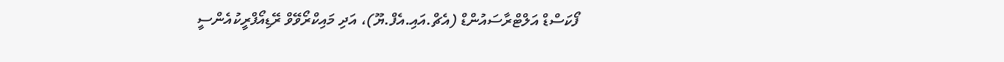ފޯކަސްޑް އަލްޓްރާސައުންޑް (އެޗް.އައި.އެފް.ޔޫ)، އަދި މައިކްރޯވޭވް ރޭޑިއޯފްރީކުއެންސީ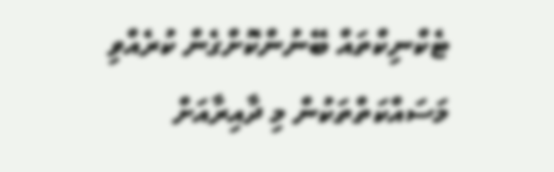ޓެކްނިކްތައް ބޭނުންކޮށްގެން ކުރެއްވި މަސައްކަތްތަކުން މި ދާއިރާއަށް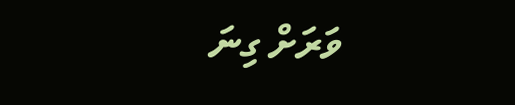ވަރަށް ގިނަ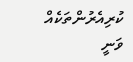ކުރިއެރުންތަކެއް ވަނީ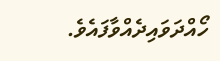ހޯއްދަވައިދެއްވާފައެވެ.